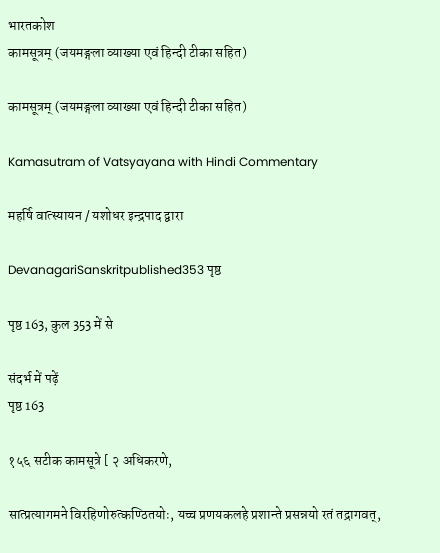भारतकोश
कामसूत्रम् (जयमङ्गला व्याख्या एवं हिन्दी टीका सहित)

कामसूत्रम् (जयमङ्गला व्याख्या एवं हिन्दी टीका सहित)

Kamasutram of Vatsyayana with Hindi Commentary

महर्षि वात्स्यायन / यशोधर इन्द्रपाद द्वारा

DevanagariSanskritpublished353 पृष्ठ

पृष्ठ 163, कुल 353 में से

संदर्भ में पढ़ें
पृष्ठ 163

१५६ सटीक कामसूत्रे [ २ अधिकरणे,

सात्प्रत्यागमने विरहिणोरुत्कण्ठितयोः, यच्च प्रणयकलहे प्रशान्ते प्रसन्नयो रतं तद्रागवत्,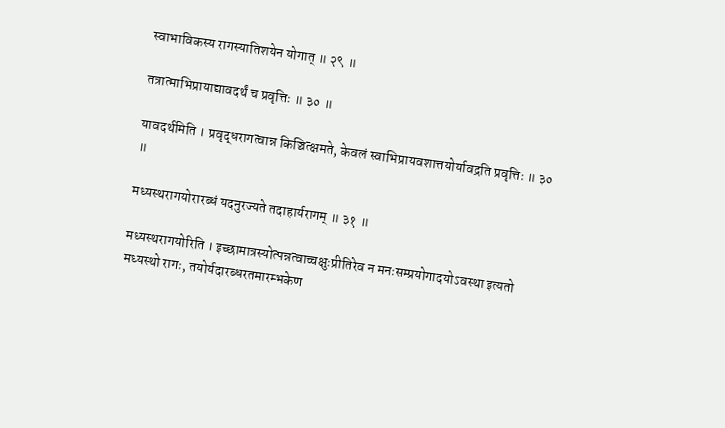स्वाभाविकस्य रागस्यातिशयेन योगात् ॥ २९ ॥

तत्रात्माभिप्रायाद्यावदर्थं च प्रवृत्तिः ॥ ३० ॥

यावदर्थमिति । प्रवृद्धरागत्वान्न किञ्चित्क्षमते, केवलं स्वाभिप्रायवशात्तयोर्यावद्रति प्रवृत्तिः ॥ ३० ॥

मध्यस्थरागयोरारब्धं यदनुरज्यते तदाहार्यरागम् ॥ ३१ ॥

मध्यस्थरागयोरिति । इच्छामात्रस्योत्पन्नत्वाच्चक्षुःप्रीतिरेव न मनःसम्प्रयोगादयोऽवस्था इत्यतो मध्यस्थो रागः, तयोर्यदारब्धरतमारम्भकेण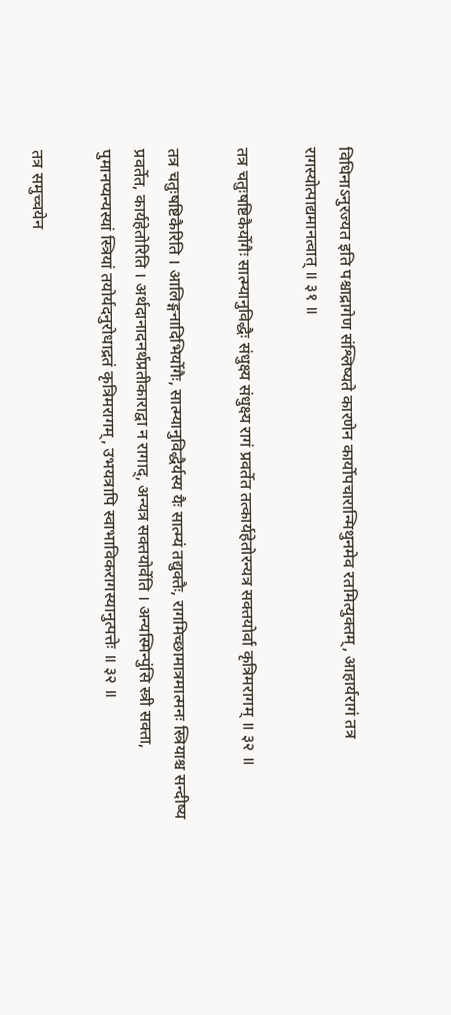विधिनाऽनुरज्यत इति पश्चाद्रागेण संश्लिष्यते कारणेन कार्योपचारान्मिथुनमेव रतमित्युक्तम्, आहार्यरागं तत्र रागस्योत्पाद्यमानत्वात् ॥ ३१ ॥

तत्र चतुःषष्टिकैर्योगैः सात्म्यानुविद्धैः संधुक्ष्य संधुक्ष्य रागं प्रवर्तेत तत्कार्यहेतोरन्यत्र सक्तयोर्वा कृत्रिमरागम् ॥ ३२ ॥

तत्र चतुःषष्टिकैरिति । आलिङ्गनादिभिर्योगैः, सात्म्यानुविद्धैर्यस्य यैः सात्म्यं तद्युक्तैः, रागमिच्छामात्रमात्मनः स्त्रियाश्च सन्दीष्य प्रवर्तेत, कार्यहेतोरिति । अर्थदानादनर्थप्रतीकाराद्वा न रागाद्, अन्यत्र सक्तयोर्वेति । अन्यस्मिन्पुंसि स्त्री सक्ता, पुमानप्यन्यस्यां स्त्रियां तयोर्यदनुरोधाद्रतं कृत्रिमरागम्, उभयत्रापि स्वाभाविकरागस्यानुत्पत्तेः ॥ ३२ ॥

तत्र समुच्चयेन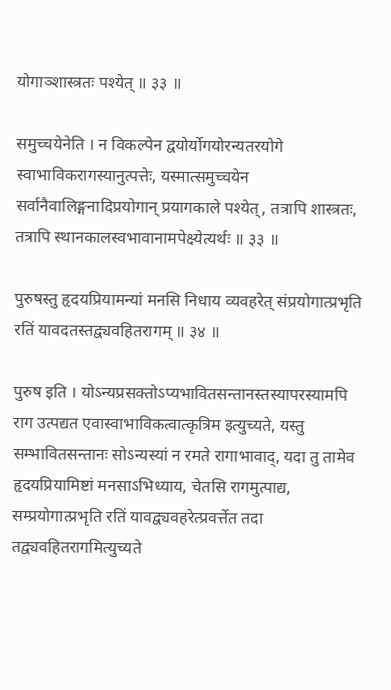योगाञ्शास्त्रतः पश्येत् ॥ ३३ ॥

समुच्चयेनेति । न विकल्पेन द्वयोर्योगयोरन्यतरयोगे स्वाभाविकरागस्यानुत्पत्तेः, यस्मात्समुच्चयेन सर्वानैवालिङ्गनादिप्रयोगान् प्रयागकाले पश्येत्, तत्रापि शास्त्रतः, तत्रापि स्थानकालस्वभावानामपेक्ष्येत्यर्थः ॥ ३३ ॥

पुरुषस्तु हृदयप्रियामन्यां मनसि निधाय व्यवहरेत् संप्रयोगात्प्रभृति रतिं यावदतस्तद्व्यवहितरागम् ॥ ३४ ॥

पुरुष इति । योऽन्यप्रसक्तोऽप्यभावितसन्तानस्तस्यापरस्यामपि राग उत्पद्यत एवास्वाभाविकत्वात्कृत्रिम इत्युच्यते, यस्तु सम्भावितसन्तानः सोऽन्यस्यां न रमते रागाभावाद्, यदा तु तामेव हृदयप्रियामिष्टां मनसाऽभिध्याय, चेतसि रागमुत्पाद्य, सम्प्रयोगात्प्रभृति रतिं यावद्व्यवहरेत्प्रवर्त्तेत तदा तद्व्यवहितरागमित्युच्यते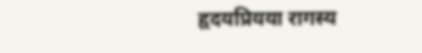हृदयप्रियया रागस्य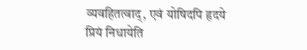व्यवहितत्वाद्, एवं योषिदपि हृदये प्रियं निधायेति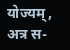योज्यम्, अत्र स-